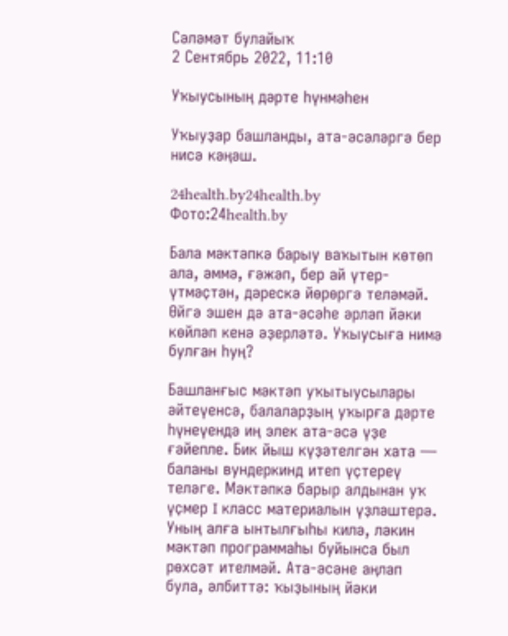Сәләмәт булайыҡ
2 Сентябрь 2022, 11:10

Уҡыусының дәрте һүнмәһен

Уҡыуҙар башланды, ата-әсәләргә бер нисә кәңәш.

24health.by24health.by
Фото:24health.by

Бала мәктәпкә барыу ваҡытын көтөп ала, әммә, ғәжәп, бер ай үтер-үтмәҫтән, дәрескә йөрөргә теләмәй. Өйгә эшен дә ата-әсәһе әрләп йәки көйләп кенә әҙерләтә. Уҡыусыға нимә булған һуң?

Башланғыс мәктәп уҡытыусылары әйтеүенсә, балаларҙың уҡырға дәрте һүнеүендә иң элек ата-әсә үҙе ғәйепле. Бик йыш күҙәтелгән хата — баланы вундеркинд итеп үҫтереү теләге. Мәктәпкә барыр алдынан уҡ үҫмер I класс материалын үҙләштерә. Уның алға ынтылғыһы килә, ләкин мәктәп программаһы буйынса был рөхсәт ителмәй. Ата-әсәне аңлап була, әлбиттә: ҡыҙының йәки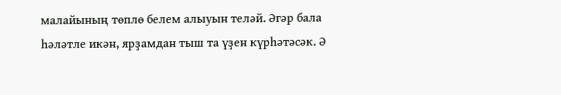малайының төплө белем алыуын теләй. Әгәр бала һәләтле икән, ярҙамдан тыш та үҙен күрһәтәсәк. Ә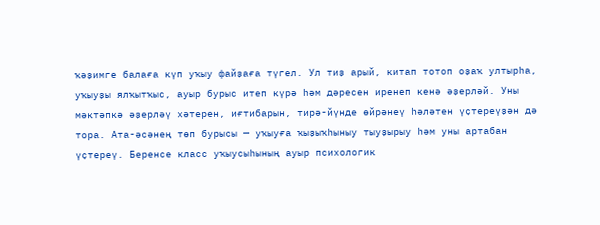ҡәҙимге балаға күп уҡыу файҙаға түгел. Ул тиҙ арый, китап тотоп оҙаҡ ултырһа, уҡыуҙы ялҡытҡыс, ауыр бурыс итеп күрә һәм дәресен иренеп кенә әҙерләй. Уны мәктәпкә әҙерләү хәтерен, иғтибарын, тирә-йүнде өйрәнеү һәләтен үҫтереүҙән дә тора. Ата-әсәнең төп бурысы — уҡыуға ҡыҙыҡһыныу тыуҙырыу һәм уны артабан үҫтереү. Беренсе класс уҡыусыһының ауыр психологик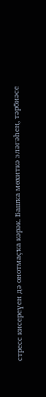стресс кисереүен дә онотмаҫҡа кәрәк. Башҡа мөхиткә эләгәһең, тәрбиәсе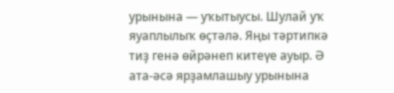урынына — уҡытыусы. Шулай уҡ яуаплылыҡ өҫтәлә. Яңы тәртипкә тиҙ генә өйрәнеп китеүе ауыр. Ә ата-әсә ярҙамлашыу урынына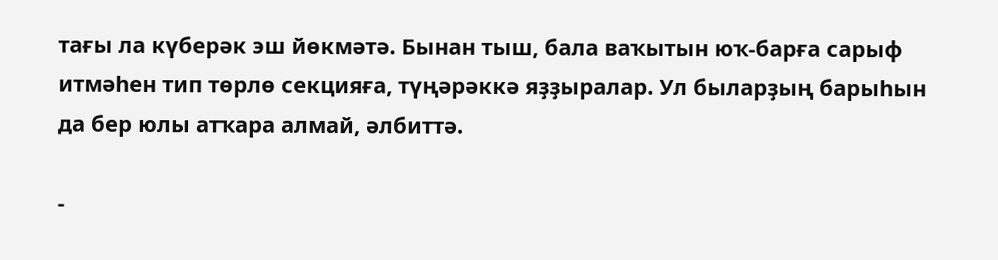тағы ла күберәк эш йөкмәтә. Бынан тыш, бала ваҡытын юҡ-барға сарыф итмәһен тип төрлө секцияға, түңәрәккә яҙҙыралар. Ул быларҙың барыһын да бер юлы атҡара алмай, әлбиттә.

-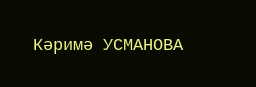Кәримә УСМАНОВА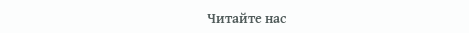Читайте нас